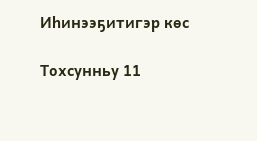Иһинээҕитигэр көс

Тохсунньу 11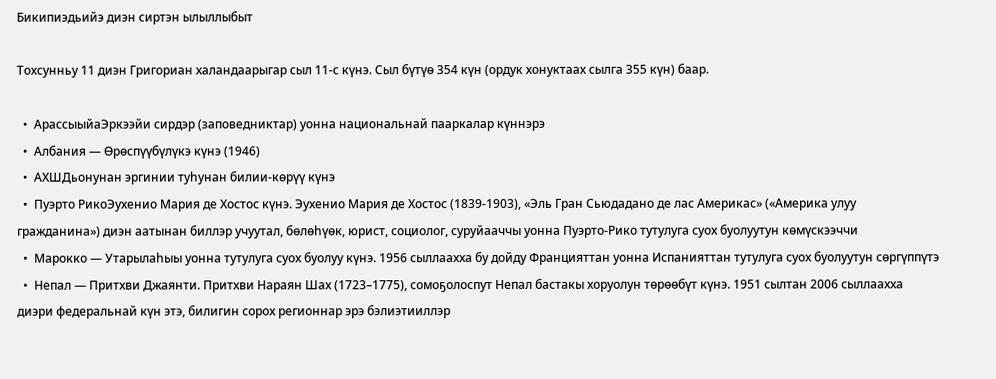Бикипиэдьийэ диэн сиртэн ылыллыбыт

Тохсунньу 11 диэн Григориан халандаарыгар сыл 11-с күнэ. Сыл бүтүө 354 күн (ордук хонуктаах сылга 355 күн) баар.

  •  АрассыыйаЭркээйи сирдэр (заповедниктар) уонна национальнай пааркалар күннэрэ
  •  Албания — Өрөспүүбүлүкэ күнэ (1946)
  •  АХШДьонунан эргинии туһунан билии-көрүү күнэ
  •  Пуэрто РикоЭухенио Мария де Хостос күнэ. Эухенио Мария де Хостос (1839-1903), «Эль Гран Сьюдадано де лас Америкас» («Америка улуу гражданина») диэн аатынан биллэр учуутал, бөлөһүөк, юрист, социолог, суруйааччы уонна Пуэрто-Рико тутулуга суох буолуутун көмүскээччи
  •  Марокко — Утарылаһыы уонна тутулуга суох буолуу күнэ. 1956 сыллаахха бу дойду Францияттан уонна Испанияттан тутулуга суох буолуутун сөргүппүтэ
  •  Непал — Притхви Джаянти. Притхви Нараян Шах (1723–1775), сомоҕолоспут Непал бастакы хоруолун төрөөбүт күнэ. 1951 сылтан 2006 сыллаахха диэри федеральнай күн этэ, билигин сорох регионнар эрэ бэлиэтииллэр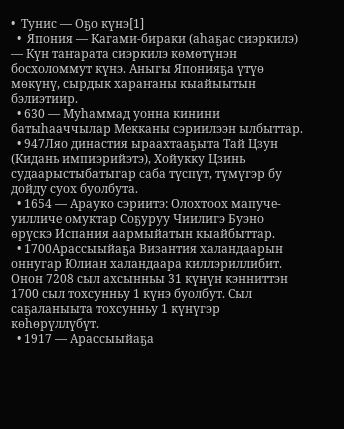•  Тунис — Оҕо күнэ[1]
  •  Япония — Кагами-бираки (аһаҕас сиэркилэ) — Күн таҥарата сиэркилэ көмөтүнэн босхоломмут күнэ. Аныгы Японияҕа үтүө мөкүнү, сырдык хараҥаны кыайыытын бэлиэтиир.
  • 630 — Муhаммад уонна кинини батыһааччылар Мекканы сэриилээн ылбыттар.
  • 947Ляо династия ыраахтааҕыта Тай Цзун (Кидань импиэрийэтэ), Хойукку Цзинь судаарыстыбатыгар саба түспүт, түмүгэр бу дойду суох буолбута.
  • 1654 — Арауко сэриитэ: Олохтоох мапуче-уилличе омуктар Соҕуруу Чиилигэ Буэно өрүскэ Испания аармыйатын кыайбыттар.
  • 1700Арассыыйаҕа Византия халандаарын оннугар Юлиан халандаара киллэриллибит. Онон 7208 сыл ахсынньы 31 күнүн кэнниттэн 1700 сыл тохсунньу 1 күнэ буолбут. Сыл саҕаланыыта тохсунньу 1 күнүгэр көһөрүллүбүт.
  • 1917 — Арассыыйаҕа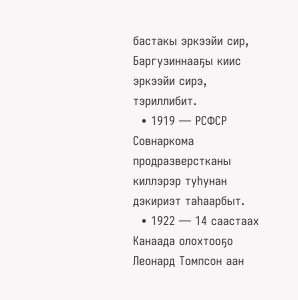бастакы эркээйи сир, Баргузиннааҕы киис эркээйи сирэ, тэриллибит.
  • 1919 — РСФСР Совнаркома продразверстканы киллэрэр туһунан дэкириэт таһаарбыт.
  • 1922 — 14 саастаах Канаада олохтооҕо Леонард Томпсон аан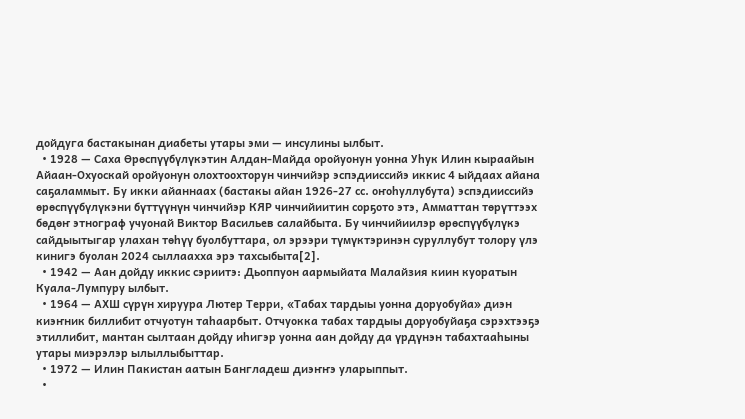дойдуга бастакынан диабеты утары эми — инсулины ылбыт.
  • 1928 — Саха Өрөспүүбүлүкэтин Алдан-Майда оройуонун уонна Уһук Илин кыраайын Айаан-Охуоскай оройуонун олохтоохторун чинчийэр эспэдииссийэ иккис 4 ыйдаах айана саҕаламмыт. Бу икки айаннаах (бастакы айан 1926-27 сс. оҥоһуллубута) эспэдииссийэ өрөспүүбүлүкэни бүттүүнүн чинчийэр КЯР чинчийиитин сорҕото этэ, Амматтан төрүттээх бөдөҥ этнограф учуонай Виктор Васильев салайбыта. Бу чинчийиилэр өрөспүүбүлүкэ сайдыытыгар улахан төһүү буолбуттара, ол эрээри түмүктэринэн суруллубут толору үлэ кинигэ буолан 2024 сыллаахха эрэ тахсыбыта[2].
  • 1942 — Аан дойду иккис сэриитэ: Дьоппуон аармыйата Малайзия киин куоратын Куала-Лумпуру ылбыт.
  • 1964 — АХШ сүрүн хируура Лютер Терри, «Табах тардыы уонна доруобуйа» диэн киэҥник биллибит отчуотун таһаарбыт. Отчуокка табах тардыы доруобуйаҕа сэрэхтээҕэ этиллибит, мантан сылтаан дойду иһигэр уонна аан дойду да үрдүнэн табахтааһыны утары миэрэлэр ылыллыбыттар.
  • 1972 — Илин Пакистан аатын Бангладеш диэҥҥэ уларыппыт.
  •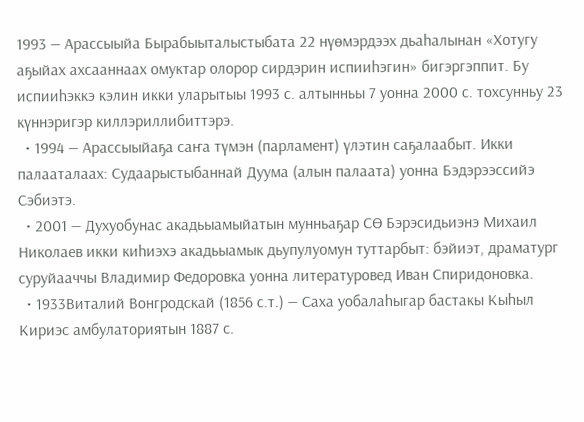1993 — Арассыыйа Бырабыыталыстыбата 22 нүөмэрдээх дьаһалынан «Хотугу аҕыйах ахсааннаах омуктар олорор сирдэрин испииһэгин» бигэргэппит. Бу испииһэккэ кэлин икки уларытыы 1993 с. алтынньы 7 уонна 2000 с. тохсунньу 23 күннэригэр киллэриллибиттэрэ.
  • 1994 — Арассыыйаҕа саҥа түмэн (парламент) үлэтин саҕалаабыт. Икки палааталаах: Судаарыстыбаннай Дуума (алын палаата) уонна Бэдэрээссийэ Сэбиэтэ.
  • 2001 — Духуобунас акадьыамыйатын мунньаҕар СӨ Бэрэсидьиэнэ Михаил Николаев икки киһиэхэ акадьыамык дьупулуомун туттарбыт: бэйиэт, драматург суруйааччы Владимир Федоровка уонна литературовед Иван Спиридоновка.
  • 1933Виталий Вонгродскай (1856 с.т.) — Саха уобалаһыгар бастакы Кыһыл Кириэс амбулаториятын 1887 с.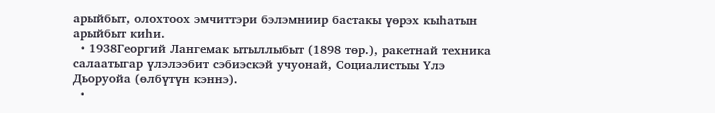арыйбыт, олохтоох эмчиттэри бэлэмниир бастакы үөрэх кыһатын арыйбыт киһи.
  • 1938Георгий Лангемак ытыллыбыт (1898 төр.), ракетнай техника салаатыгар үлэлээбит сэбиэскэй учуонай, Социалистыы Үлэ Дьоруойа (өлбүтүн кэннэ).
  •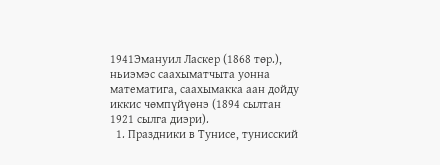1941Эмануил Ласкер (1868 төр.), ньиэмэс саахыматчыта уонна математига, саахымакка аан дойду иккис чөмпүйүөнэ (1894 сылтан 1921 сылга диэри).
  1. Праздники в Тунисе, тунисский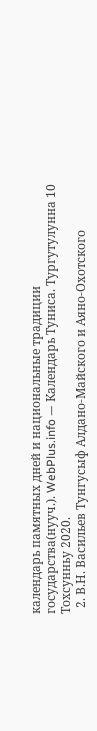календарь памятных дней и национальные традиции государства(нууч.). WebPlus.info — Календарь Туниса. Тургутулунна 10 Тохсунньу 2020.
  2. В.Н. Васильев Тунгусыф Алдано-Майского и Аяно-Охотского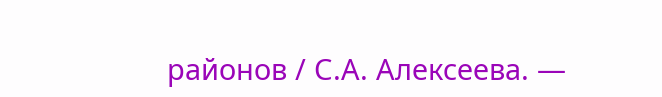районов / С.А. Алексеева. —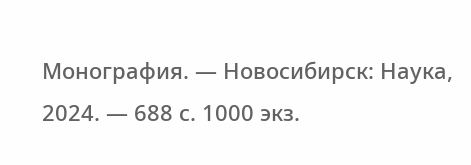Монография. — Новосибирск: Наука, 2024. — 688 с. 1000 экз.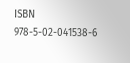ISBN 978-5-02-041538-6